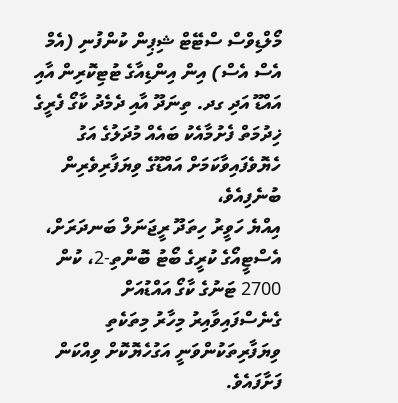މޯލްޑިވްސް ސްޓޭޓް ޝިޕިން ކުންފުނި (އެމް އެސް އެސް) އިން އިންޑިއާގެ ޓުޓިކޮރިން އާއި އައްޑޫ އަދި ގދ. ތިނަދޫ އާއި ދެމެދު ކާގޯ ފެރީގެ ޚިދުމަތް ފެށުމާއެކު ބައެއް މުދަލުގެ އަގު ހެޔޮވެފައިވާކަމަށް އައްޑޫގެ ވިޔަފާރިވެރިން ބުނެފިއެވެ،
އިއްޔެ ހަވީރު ހިތަދޫ ރީޖަނަލް ބަނދަރަށް، އެސްޓީއޯގެ ކުރީގެ ބޯޓު ބޮންތި-2، ކުން 2700 ޓަނުގެ ކާގޯ އައްޑުއަށް ގެނެސްފައިވާއިރު މިހާރު މިތަކެތި ވިޔަފާރިތަކުންވަނީ އަގުހެޔޮކޮށް ވިއްކަން ފަށާފައެވެ.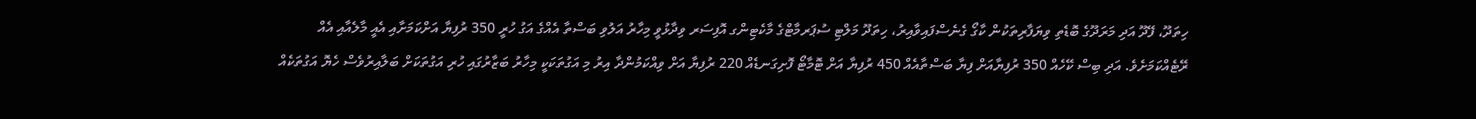ހިތަދޫ، ފޭދޫ އަދި މަރަދޫގެ ބޮޑެތި ވިޔަފާރިތަކުން ކާގޯ ގެނެސްފައިވާއިރު، ހިތަދޫ މަލްޓި ސުޕަރމާޓްގެ މާކެޓިންގ އޮފިސަރ ވިދާޅުވީ މިހާރު އަލުވި ބަސްތާ އެއްގެ އަގު ހުރީ 350 ރުފިޔާ އަށްކަމަށާއި އެއީ މާލެއާއި އެއް ރޭޓެއްކަމަށެވެ. އަދި ބިސް ކޭހެއް 350 ރުފިޔާއަށް ފިޔާ ބަސްތާއެއް 450 ރުފިޔާ އަށް ޓޮމާޓޯ ފޮށިގަނޑެއް 220 ރުފިޔާ އަށް ވިއްކަމުންދާ އިރު މި އަގުތަކަކީ މިހާރު ބަޒާރުގައި ހުރި އަގުތަކަށް ބަލާއިރުވެސް ހެޔޮ އަގުތަކެއް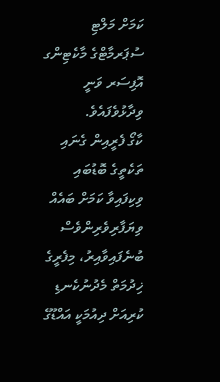ކަމަށް މަލްޓި ސުޕަރމާޓްގެ މާކެޓިންގ އޮފިސަރ ވަނީ ވިދާޅުވެފައެވެ.
ކާގޯ ފެރީއިން ގެނައި ތަކެތީގެ ބޮޑުބައި ވިކިފައިވާ ކަމަށް ބައެއް ވިޔަފާރިވެރިންވެސް ބުނެފައިވާއިރު، މިފެރީގެ ޚިދުމަތް މެދުނުކެނޑި ކުރިއަށް ދިއުމަކީ އައްޑޫގެ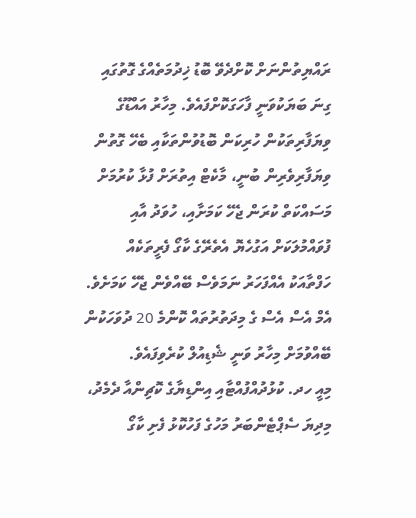ރައްޔިތުންނަށް ކޮށްދެވޭ ބޮޑު ޚިދުމަތެއްގެ ގޮތުގައި ގިނަ ބަޔަކުވަނީ ފާހަގަކޮށްފައެވެ. މިހާރު އައްޑޫގެ ވިޔަފާރިތަކުން ހުރިކަން ބޮޑުވުންތަކާއި ބެހޭ ގޮތުން ވިޔަފާރިވެރިން ބުނީ، މާކެޓް އިތުރަށް ފުޅާ ކުރުމަށް މަސައްކަތް ކުރަން ޖެހޭ ކަމަށާއި، ހުވަދު އާއި ފުވައްމުލަކަށް އަގުހެޔޮ އެތެރޭގެ ކާގޯ ފެރީތަކެއް ހަފްތާއަކު އެއްފަހަރު ނަމަވެސް ބޭއްވެން ޖެހޭ ކަމަށެވެ.
އެމް އެސް އެސް ގެ މިދަތުރުތައް ކޮންމެ 20 ދުވަހަކުން ބޭއްވުމަށް މިހާރު ވަނީ ޝެޑިއުލް ކުރެވިފައެވެ.
މިއީ ހދ. ކުޅުދުއްފުއްޓާއި އިންޑިޔާގެ ކޮޗިންއާ ދެމެދު، މިދިޔަ ސެޕްޓެންބަރު މަހުގެ ފަހުކޮޅު ފެށި ކާގޯ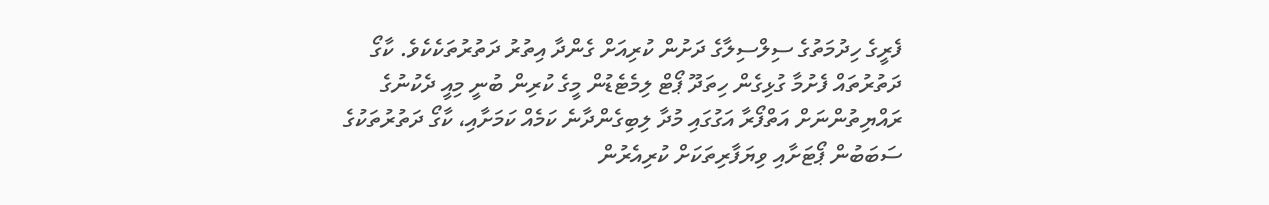ފެރީގެ ހިދުމަތުގެ ސިލްސިލާގެ ދަށުން ކުރިއަށް ގެންދާ އިތުރު ދަތުރުތަކެކެވެ. ކާގޯ ދަތުރުތައް ފެށުމާ ގުޅިގެން ހިތަދޫ ޕޯޓް ލިމެޓެޑުން މީގެ ކުރިން ބުނީ މިއީ ދެކުނުގެ ރައްޔިތުންނަށް އަތްފޯރާ އަގުގައި މުދާ ލިބިގެންދާނެ ކަމެއް ކަމަށާއި، ކާގޯ ދަތުރުތަކުގެ ސަބަބުން ޕޯޓަށާއި ވިޔަފާރިތަކަށް ކުރިއެރުން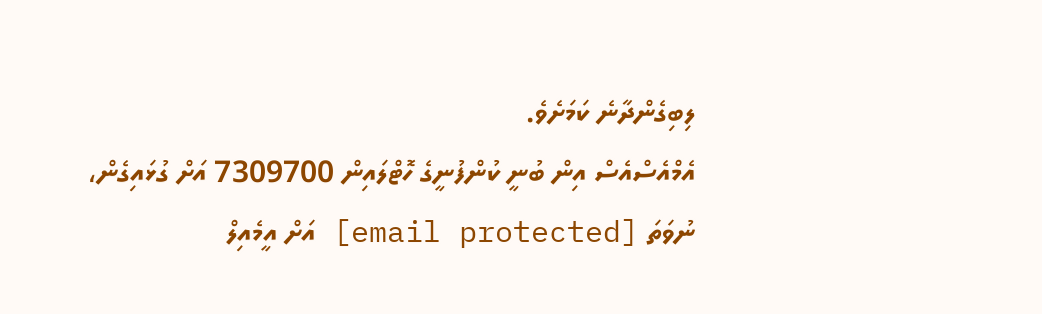ލިބިގެންދާނެ ކަމަށެވެ.
އެމްއެސްއެސް އިން ބުނީ ކުންފުނީގެ ހޮޓްލައިން 7309700 އަށް ގުޅައިގެން، ނުވަތަ [email protected] އަށް އީމެއިލް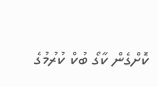ކޮށްގެން ކާގޯ ބުކް ކުރުމުގެ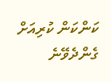ކަންކަން ކުރިއަށް ގެންދެވޭނެ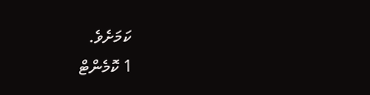ކަމަށެވެ.
1 ކޮމެންޓް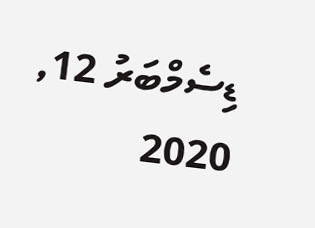ޑިސެމްބަރު 12, 2020